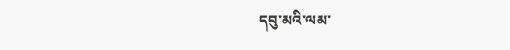དབུ་མའི་ལམ་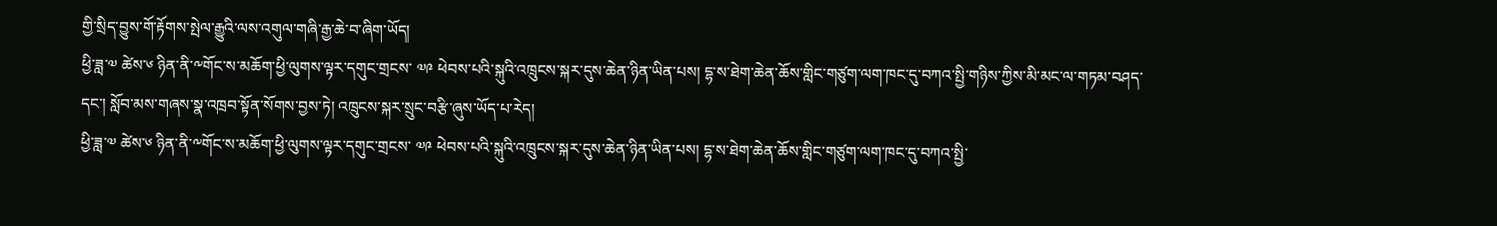གྱི་སྲིད་བྱུས་གོ་རྟོགས་སྤེལ་རྒྱུའི་ལས་འགུལ་གཞི་རྒྱ་ཆེ་བ་ཞིག་ཡོད།
ཕྱི་ཟླ་༧ ཚེས་༦ ཉིན་ནི་༸གོང་ས་མཆོག་ཕྱི་ལུགས་ལྟར་དགུང་གྲངས་ ༧༩ ཕེབས་པའི་སྐུའི་འཁྲུངས་སྐར་དུས་ཆེན་ཉིན་ཡིན་པས། དྷ་ས་ཐེག་ཆེན་ཆོས་གླིང་གཙུག་ལག་ཁང་དུ་བཀའ་སྤྱི་གཉིས་ཀྱིས་མི་མང་ལ་གཏམ་བཤད་དང་། སློབ་མས་གཞས་སྣ་འཁྲབ་སྟོན་སོགས་བྱས་ཏེ། འཁྲུངས་སྐར་སྲུང་བརྩི་ཞུས་ཡོད་པ་རེད།
ཕྱི་ཟླ་༧ ཚེས་༦ ཉིན་ནི་༸གོང་ས་མཆོག་ཕྱི་ལུགས་ལྟར་དགུང་གྲངས་ ༧༩ ཕེབས་པའི་སྐུའི་འཁྲུངས་སྐར་དུས་ཆེན་ཉིན་ཡིན་པས། དྷ་ས་ཐེག་ཆེན་ཆོས་གླིང་གཙུག་ལག་ཁང་དུ་བཀའ་སྤྱི་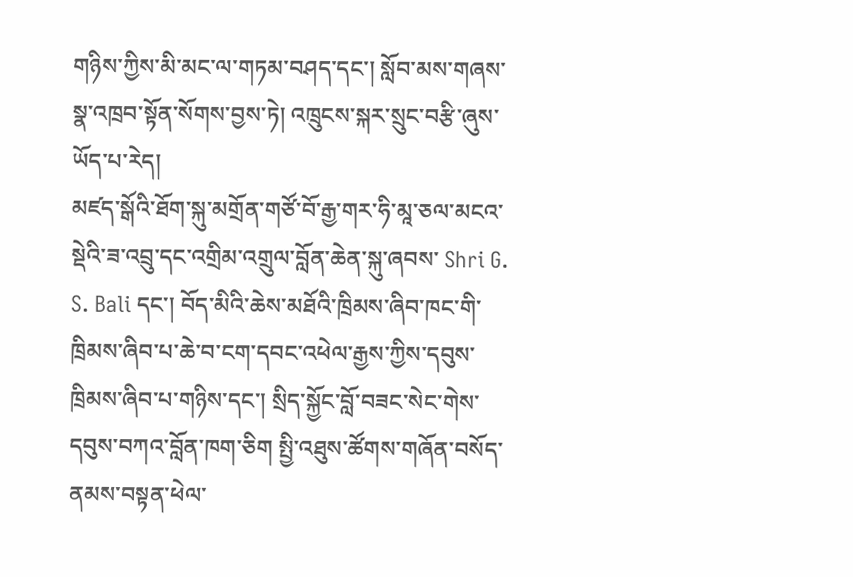གཉིས་ཀྱིས་མི་མང་ལ་གཏམ་བཤད་དང་། སློབ་མས་གཞས་སྣ་འཁྲབ་སྟོན་སོགས་བྱས་ཏེ། འཁྲུངས་སྐར་སྲུང་བརྩི་ཞུས་ཡོད་པ་རེད།
མཛད་སྒོའི་ཐོག་སྐུ་མགྲོན་གཙོ་བོ་རྒྱ་གར་ཧི་མཱ་ཅལ་མངའ་སྡེའི་ཟ་འབྲུ་དང་འགྲིམ་འགྲུལ་བློན་ཆེན་སྐུ་ཞབས་ Shri G. S. Bali དང་། བོད་མིའི་ཆེས་མཐོའི་ཁྲིམས་ཞིབ་ཁང་གི་ཁྲིམས་ཞིབ་པ་ཆེ་བ་ངག་དབང་འཕེལ་རྒྱས་ཀྱིས་དབུས་ཁྲིམས་ཞིབ་པ་གཉིས་དང་། སྲིད་སྐྱོང་བློ་བཟང་སེང་གེས་དབུས་བཀའ་བློན་ཁག་ཅིག སྤྱི་འཐུས་ཚོགས་གཞོན་བསོད་ནམས་བསྟན་ཕེལ་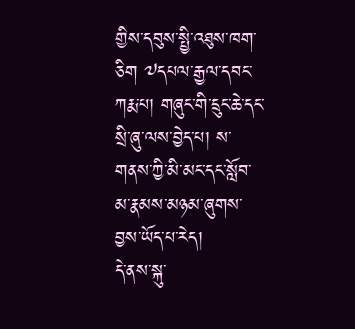གྱིས་དབུས་སྤྱི་འཐུས་ཁག་ཅིག ༧དཔལ་རྒྱལ་དབང་ཀརྨ་པ། གཞུང་གི་དྲུང་ཆེ་དང་སྲི་ཞུ་ལས་བྱེད་པ། ས་གནས་ཀྱི་མི་མང་དང་སློབ་མ་རྣམས་མཉམ་ཞུགས་བྱས་ཡོད་པ་རེད།
དེ་ནས་སྐུ་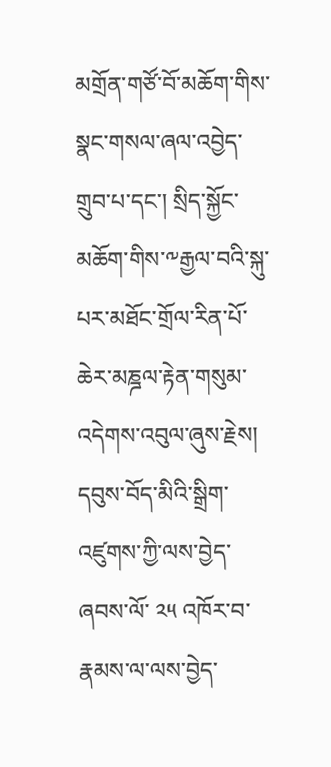མགྲོན་གཙོ་བོ་མཆོག་གིས་སྣང་གསལ་ཞལ་འབྱེད་གྲུབ་པ་དང་། སྲིད་སྐྱོང་མཆོག་གིས་༸རྒྱལ་བའི་སྐུ་པར་མཐོང་གྲོལ་རིན་པོ་ཆེར་མཎྜལ་རྟེན་གསུམ་འདེགས་འབུལ་ཞུས་རྗེས། དབུས་བོད་མིའི་སྒྲིག་འཛུགས་ཀྱི་ལས་བྱེད་ཞབས་ལོ་ ༢༥ འཁོར་བ་རྣམས་ལ་ལས་བྱེད་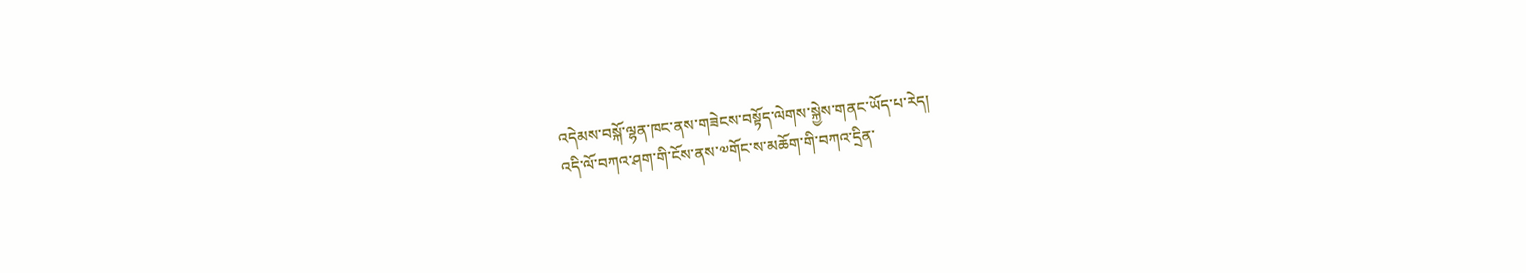འདེམས་བསྐོ་ལྷན་ཁང་ནས་གཟེངས་བསྟོད་ལེགས་སྐྱེས་གནང་ཡོད་པ་རེད།
འདི་ལོ་བཀའ་ཤག་གི་ངོས་ནས་༧གོང་ས་མཆོག་གི་བཀའ་དྲིན་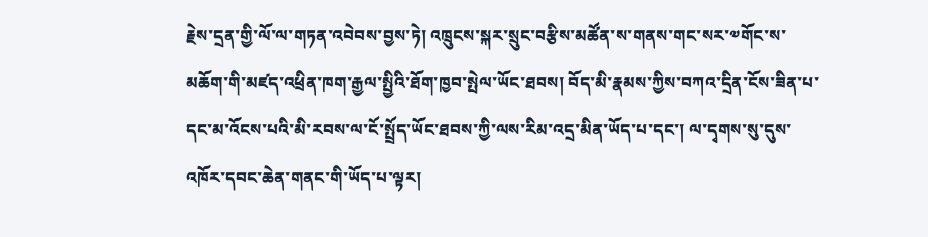རྗེས་དྲན་གྱི་ལོ་ལ་གཏན་འབེབས་བྱས་ཏེ། འཁྲུངས་སྐར་སྲུང་བརྩིས་མཚོན་ས་གནས་གང་སར་༧གོང་ས་མཆོག་གི་མཛད་འཕྲིན་ཁག་རྒྱལ་སྤྱིའི་ཐོག་ཁྱབ་སྤེལ་ཡོང་ཐབས། བོད་མི་རྣམས་ཀྱིས་བཀའ་དྲིན་ངོས་ཟིན་པ་དང་མ་འོངས་པའི་མི་རབས་ལ་ངོ་སྤྲོད་ཡོང་ཐབས་ཀྱི་ལས་རིམ་འདྲ་མིན་ཡོད་པ་དང་། ལ་དྭགས་སུ་དུས་འཁོར་དབང་ཆེན་གནང་གི་ཡོད་པ་ལྟར།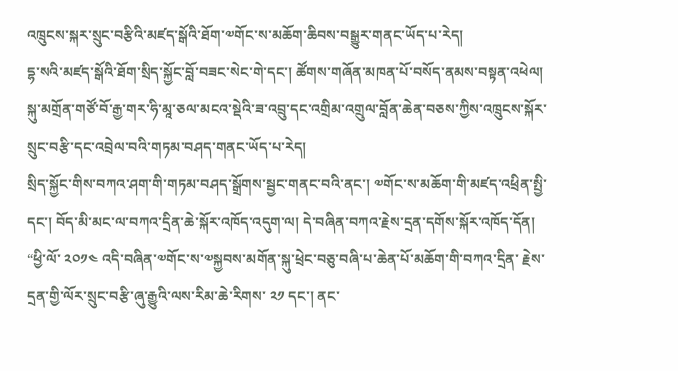འཁྲུངས་སྐར་སྲུང་བརྩིའི་མཛད་སྒོའི་ཐོག་༧གོང་ས་མཆོག་ཆིབས་བསྒྱུར་གནང་ཡོད་པ་རེད།
དྷ་སའི་མཛད་སྒོའི་ཐོག་སྲིད་སྐྱོང་བློ་བཟང་སེང་གེ་དང་། ཚོགས་གཞོན་མཁན་པོ་བསོད་ནམས་བསྟན་འཕེལ། སྐུ་མགྲོན་གཙོ་བོ་རྒྱ་གར་ཧི་མཱ་ཅལ་མངའ་སྡེའི་ཟ་འབྲུ་དང་འགྲིམ་འགྲུལ་བློན་ཆེན་བཅས་ཀྱིས་འཁྲུངས་སྐོར་སྲུང་བརྩི་དང་འབྲེལ་བའི་གཏམ་བཤད་གནང་ཡོད་པ་རེད།
སྲིད་སྐྱོང་གིས་བཀའ་ཤག་གི་གཏམ་བཤད་སྒྲོགས་སྦྱང་གནང་བའི་ནང་། ༧གོང་ས་མཆོག་གི་མཛད་འཕྲིན་སྤྱི་དང་། བོད་མི་མང་ལ་བཀའ་དྲིན་ཆེ་སྐོར་འཁོད་འདུག་ལ། དེ་བཞིན་བཀའ་རྗེས་དྲན་དགོས་སྐོར་འཁོད་དོན། “ཕྱི་ལོ་ ༢༠༡༤ འདི་བཞིན་༧གོང་ས་༧སྐྱབས་མགོན་སྐུ་ཕྲེང་བཅུ་བཞི་པ་ཆེན་པོ་མཆོག་གི་བཀའ་དྲིན་ རྗེས་དྲན་གྱི་ལོར་སྲུང་བརྩི་ཞུ་རྒྱུའི་ལས་རིམ་ཆེ་རིགས་ ༢༡ དང་། ནང་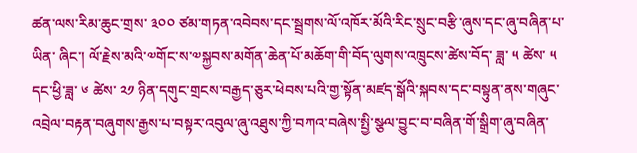ཚན་ལས་རིམ་ཆུང་གྲས་ ༣༠༠ ཙམ་གཏན་འབེབས་དང་སྦྲགས་ལོ་འཁོར་མོའི་རིང་སྲུང་བརྩི་ཞུས་དང་ཞུ་བཞིན་པ་ཡིན་ ཞིང་། ལོ་རྗེས་མའི་༧གོང་ས་༧སྐྱབས་མགོན་ཆེན་པོ་མཆོག་གི་བོད་ལུགས་འཁྲུངས་ཚེས་བོད་ ཟླ་ ༥ ཚེས་ ༥ དང་ཕྱི་ཟླ་ ༦ ཚེས་ ༢༡ ཉིན་དགུང་གྲངས་བརྒྱད་ཅུར་ཕེབས་པའི་གྱ་སྟོན་མཛད་སྒོའི་སྐབས་དང་བསྟུན་ནས་གཞུང་འབྲེལ་བརྟན་བཞུགས་རྒྱས་པ་བསྟར་འབུལ་ཞུ་འཐུས་ཀྱི་བཀའ་བཞེས་སྤྱི་སྩལ་བྱུང་བ་བཞིན་གོ་སྒྲིག་ཞུ་བཞིན་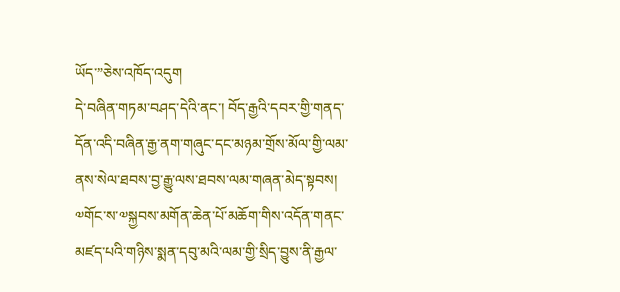ཡོད་”ཅེས་འཁོད་འདུག
དེ་བཞིན་གཏམ་བཤད་དེའི་ནང་། བོད་རྒྱའི་དབར་གྱི་གནད་དོན་འདི་བཞིན་རྒྱ་ནག་གཞུང་དང་མཉམ་གྲོས་མོལ་གྱི་ལམ་ནས་སེལ་ཐབས་བྱ་རྒྱུ་ལས་ཐབས་ལམ་གཞན་མེད་སྟབས། ༧གོང་ས་༧སྐྱབས་མགོན་ཆེན་པོ་མཆོག་གིས་འདོན་གནང་མཛད་པའི་གཉིས་སྨན་དབུ་མའི་ལམ་གྱི་སྲིད་བྱུས་ནི་རྒྱལ་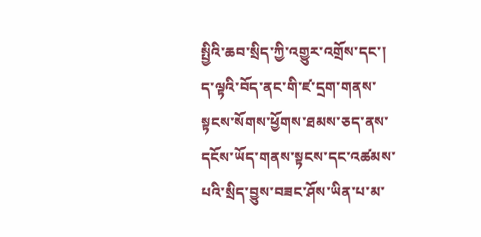སྤྱིའི་ཆབ་སྲིད་ཀྱི་འགྱུར་འགྲོས་དང་། ད་ལྟའི་བོད་ནང་གི་ཛ་དྲག་གནས་སྟངས་སོགས་ཕྱོགས་ཐམས་ཅད་ནས་དངོས་ཡོད་གནས་སྟངས་དང་འཚམས་པའི་སྲིད་བྱུས་བཟང་ཤོས་ཡིན་པ་མ་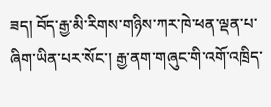ཟད། བོད་རྒྱ་མི་རིགས་གཉིས་ཀར་ཁེ་ཕན་ལྡན་པ་ཞིག་ཡིན་པར་སོང་། རྒྱ་ནག་གཞུང་གི་འགོ་འཁྲིད་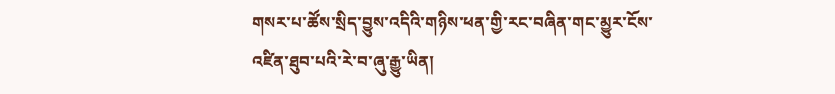གསར་པ་ཚོས་སྲིད་བྱུས་འདིའི་གཉིས་ཕན་གྱི་རང་བཞིན་གང་མྱུར་ངོས་འཛིན་ཐུབ་པའི་རེ་བ་ཞུ་རྒྱུ་ཡིན།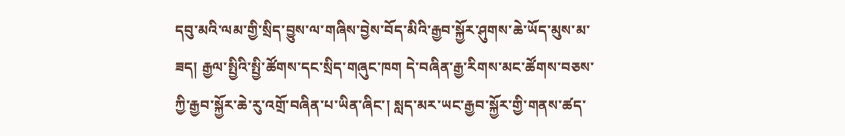དབུ་མའི་ལམ་གྱི་སྲིད་བྱུས་ལ་གཞིས་བྱེས་བོད་མིའི་རྒྱབ་སྐྱོར་ཤུགས་ཆེ་ཡོད་མུས་མ་ཟད། རྒྱལ་སྤྱིའི་སྤྱི་ཚོགས་དང་སྲིད་གཞུང་ཁག དེ་བཞིན་རྒྱ་རིགས་མང་ཚོགས་བཅས་ཀྱི་རྒྱབ་སྐྱོར་ཆེ་རུ་འགྲོ་བཞིན་པ་ཡིན་ཞིང་། སླད་མར་ཡང་རྒྱབ་སྐྱོར་གྱི་གནས་ཚད་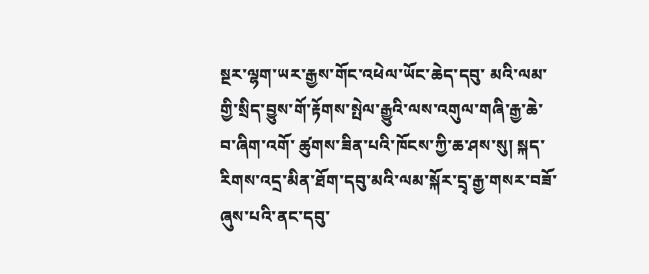སྔར་ལྷག་ཡར་རྒྱས་གོང་འཕེལ་ཡོང་ཆེད་དབུ་ མའི་ལམ་གྱི་སྲིད་བྱུས་གོ་རྟོགས་སྤེལ་རྒྱུའི་ལས་འགུལ་གཞི་རྒྱ་ཆེ་བ་ཞིག་འགོ་ ཚུགས་ཟིན་པའི་ཁོངས་ཀྱི་ཆ་ཤས་སུ། སྐད་རིགས་འདྲ་མིན་ཐོག་དབུ་མའི་ལམ་སྐོར་དྲྭ་རྒྱ་གསར་བཟོ་ཞུས་པའི་ནང་དབུ་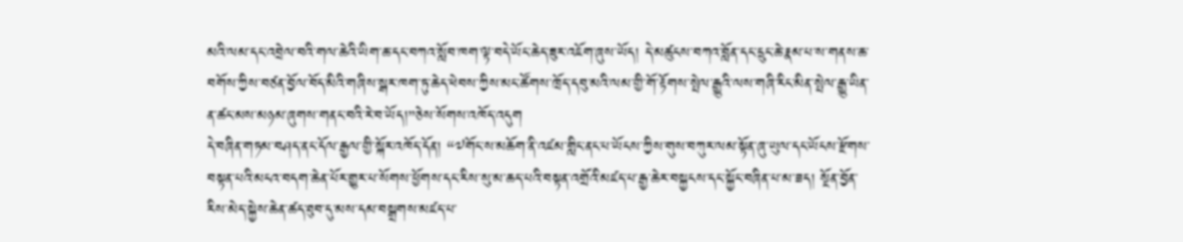མའི་ལམ་དང་འབྲེལ་བའི་གལ་ཆེའི་ཡིག་ཆ་དང་བཀའ་སློབ་ཁག་ལྟ་བདེ་ཡོང་ཆེད་ཟུར་འཇོག་ཞུས་ཡོད། དེ་མཚུངས་བཀའ་བློན་དང་དྲུང་ཆེ་རྣམ་པ་ས་གནས་ཆ་བགོས་ཀྱིས་བཙན་བྱོལ་བོད་མིའི་གཞིས་སྒར་ཁག་ཏུ་ཆེད་ཕེབས་ཀྱིས་མང་ཚོགས་ཁྲོད་དབུ་མའི་ལམ་གྱི་གོ་རྟོགས་སྤེལ་རྒྱུའི་ལས་གཞི་རིང་མིན་སྤེལ་རྒྱུ་ཡིན་ན་ཚང་མས་མཉམ་ཞུགས་གནང་བའི་རེ་བ་ཡོད།”ཅེས་སོགས་འཁོད་འདུག
དེ་བཞིན་གཏམ་བཤད་ནང་དོལ་རྒྱལ་གྱི་སྐོར་འཁོད་དོན། “༧གོང་ས་མཆོག་ནི་འཛམ་གླིང་ནང་པ་ཡོངས་ཀྱིས་གུས་བཀུར་ལམ་སྟོན་ཞུ་ཡུལ་དང་ཡོངས་རྫོགས་བསྟན་པའི་མངའ་བདག་ཆེན་པོར་གྱུར་པ་སོགས་ཕྱོགས་དང་རིས་སུ་མ་ཆད་པའི་བསྟན་འགྲོའི་མཛད་པ་རྒྱ་ཆེར་བསྐྱངས་དང་སྐྱོང་བཞིན་པ་མ་ཟད། སྔོན་བྱོན་རིས་མེད་སྐྱེས་ཆེན་ཚད་ཐུབ་དུ་མས་དམ་བསྒྲགས་མཛད་པ་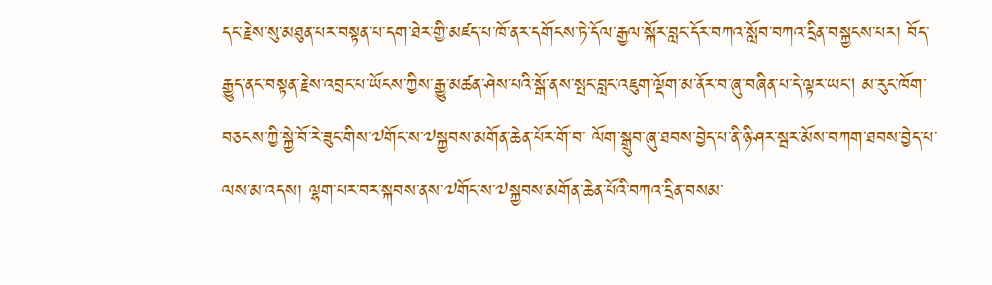དང་རྗེས་སུ་མཐུན་པར་བསྟན་པ་དག་ཐེར་གྱི་མཛད་པ་ཁོ་ནར་དགོངས་ཏེ་དོལ་རྒྱལ་སྐོར་བླང་དོར་བཀའ་སློབ་བཀའ་དྲིན་བསྐྱངས་པར། བོད་རྒྱུད་ནང་བསྟན་རྗེས་འབྲང་པ་ཡོངས་ཀྱིས་རྒྱུ་མཚན་ཤེས་པའི་སྒོ་ནས་སྤང་བླང་འཇུག་ལྡོག་མ་ནོར་བ་ཞུ་བཞིན་པ་དེ་ལྟར་ཡང། མ་རུང་ཁོག་བཅངས་ཀྱི་སྐྱེ་བོ་རེ་ཟུང་གིས་༧གོང་ས་༧སྐྱབས་མགོན་ཆེན་པོར་གོ་བ་ ལོག་སྒྲུབ་ཞུ་ཐབས་བྱེད་པ་ནི་ཉི་ཤར་སྦར་མོས་བཀག་ཐབས་བྱེད་པ་ལས་མ་འདས། ལྷག་པར་བར་སྐབས་ནས་༧གོང་ས་༧སྐྱབས་མགོན་ཆེན་པོའི་བཀའ་དྲིན་བསམ་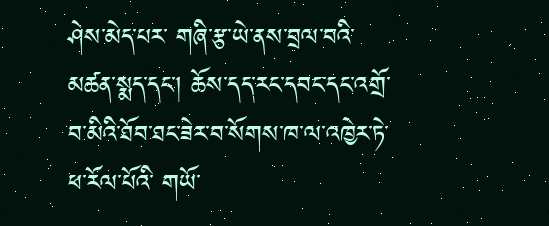ཤེས་མེད་པར་ གཞི་རྩ་ཡེ་ནས་བྲལ་བའི་མཚན་སྨད་དང་། ཆོས་དད་རང་དབང་དང་འགྲོ་བ་མིའི་ཐོབ་ཐང་ཟེར་བ་སོགས་ཁ་ལ་འཁྱེར་ཏེ་ཕ་རོལ་པོའི་ གཡོ་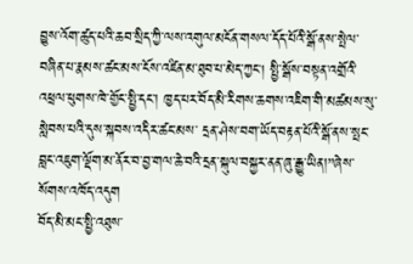བྱུས་འོག་ཚུད་པའི་ཆབ་སྲིད་ཀྱི་ལས་འགུལ་མངོན་གསལ་དོད་པོའི་སྒོ་ནས་སྤེལ་ བཞིན་པ་རྣམས་ཚང་མས་ངོས་འཛིན་མ་ཐུབ་པ་མེད་ཀྱང། སྤྱི་སྒོས་བསྟན་འགྲོའི་འཕྲལ་ཕུགས་ཁེ་གྱོང་སྤྱི་དང་། ཁྱད་པར་བོད་མི་རིགས་ཆགས་འཇིག་གི་མཚམས་སུ་སླེབས་པའི་དུས་སྐབས་འདིར་ཚང་མས་ དྲན་ཤེས་བག་ཡོད་བརྟན་པོའི་སྒོ་ནས་སྤང་བླང་འཇུག་ལྡོག་མ་ནོར་བ་བྱ་གལ་ཆེ་བའི་དྲན་སྐུལ་བསྐྱར་ནན་ཞུ་རྒྱུ་ཡིན།”ཞེས་སོགས་འཁོད་འདུག
བོད་མི་མང་སྤྱི་འཐུས་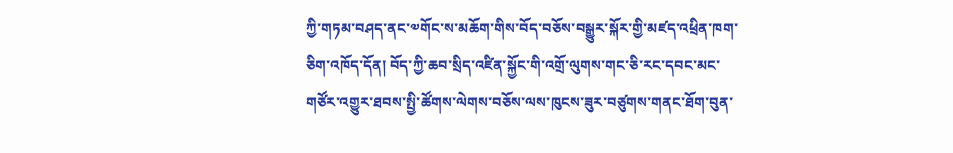ཀྱི་གཏམ་བཤད་ནང་༧གོང་ས་མཆོག་གིས་བོད་བཅོས་བསྒྱུར་སྐོར་གྱི་མཛད་འཕྲིན་ཁག་ཅིག་འཁོད་དོན། བོད་ཀྱི་ཆབ་སྲིད་འཛིན་སྐྱོང་གི་འགྲོ་ལུགས་གང་ཅི་རང་དབང་མང་གཙོར་འགྱུར་ཐབས་སྤྱི་ཚོགས་ལེགས་བཅོས་ལས་ཁུངས་ཟུར་བཙུགས་གནང་ཐོག་བུན་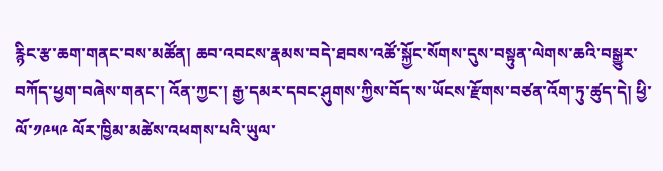རྙིང་རྩ་ཆག་གནང་བས་མཚོན། ཆབ་འབངས་རྣམས་བདེ་ཐབས་འཚོ་སྐྱོང་སོགས་དུས་བསྟུན་ལེགས་ཆའི་བསྒྱུར་བཀོད་ཕྱག་བཞེས་གནང་། འོན་ཀྱང་། རྒྱ་དམར་དབང་ཤུགས་ཀྱིས་བོད་ས་ཡོངས་རྫོགས་བཙན་འོག་ཏུ་ཚུད་དེ། ཕྱི་ལོ་༡༩༥༩ ལོར་ཁྱིམ་མཚེས་འཕགས་པའི་ཡུལ་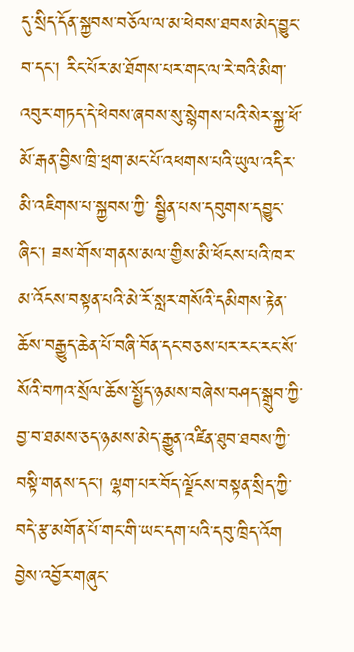དུ་སྲིད་དོན་སྐྱབས་བཅོལ་ལ་མ་ཕེབས་ཐབས་མེད་བྱུང་བ་དང་། རིང་པོར་མ་ཐོགས་པར་གང་ལ་རེ་བའི་མིག་འབུར་གཏད་དེ་ཕེབས་ཞབས་སུ་སྙེགས་པའི་སེར་སྐྱ་ཕོ་མོ་རྒན་བྱིས་ཁྲི་ཕྲག་མང་པོ་འཕགས་པའི་ཡུལ་འདིར་མི་འཇིགས་པ་སྐྱབས་ཀྱི་ སྦྱིན་པས་དབུགས་དབྱུང་ཞིང་། ཟས་གོས་གནས་མལ་གྱིས་མི་ཕོངས་པའི་ཁར་མ་འོངས་བསྟན་པའི་མེ་རོ་སླར་གསོའི་དམིགས་རྟེན་ཆོས་བརྒྱུད་ཆེན་པོ་བཞི་བོན་དང་བཅས་པར་རང་རང་སོ་སོའི་བཀའ་སྲོལ་ཆོས་སྤྱོད་ཉམས་བཞེས་བཤད་སྒྲུབ་ཀྱི་བྱ་བ་ཐམས་ཅད་ཉམས་མེད་རྒྱུན་འཛིན་ཐུབ་ཐབས་ཀྱི་བསྟི་གནས་དང་། ལྷག་པར་བོད་ལྗོངས་བསྟན་སྲིད་ཀྱི་བདེ་རྩ་མགོན་པོ་གང་གི་ཡང་དག་པའི་དབུ་ཁྲིད་འོག བྱེས་འབྱོར་གཞུང་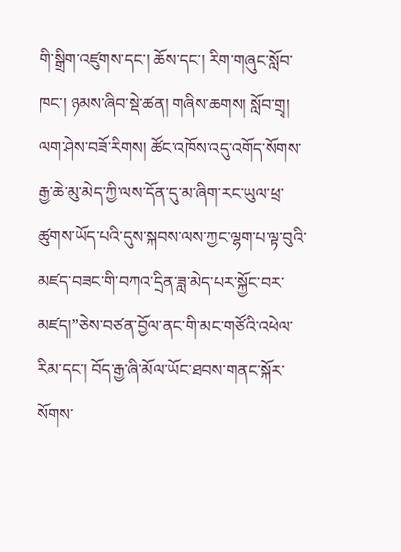གི་སྒྲིག་འཛུགས་དང་། ཆོས་དང་། རིག་གཞུང་སློབ་ཁང་། ཉམས་ཞིབ་སྡེ་ཚན། གཞིས་ཆགས། སློབ་གྲྭ། ལག་ཤེས་བཟོ་རིགས། ཚོང་འཁོས་འདུ་འགོད་སོགས་རྒྱ་ཆེ་མུ་མེད་ཀྱི་ལས་དོན་དུ་མ་ཞིག་རང་ཡུལ་ཕྲ་ཚུགས་ཡོད་པའི་དུས་སྐབས་ལས་ཀྱང་ལྷག་པ་ལྟ་བུའི་མཛད་བཟང་གི་བཀའ་དྲིན་ཟླ་མེད་པར་སྐྱོང་བར་མཛད།”ཅེས་བཙན་བྱོལ་ནང་གི་མང་གཙོའི་འཕེལ་རིམ་དང་། བོད་རྒྱ་ཞི་མོལ་ཡོང་ཐབས་གནང་སྐོར་སོགས་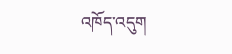འཁོད་འདུག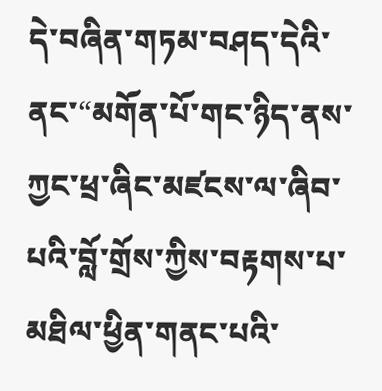དེ་བཞིན་གཏམ་བཤད་དེའི་ནང་“མགོན་པོ་གང་ཉིད་ནས་ཀྱང་ཕྲ་ཞིང་མཛངས་ལ་ཞིབ་པའི་བློ་གྲོས་ཀྱིས་བརྟགས་པ་མཐིལ་ཕྱིན་གནང་པའི་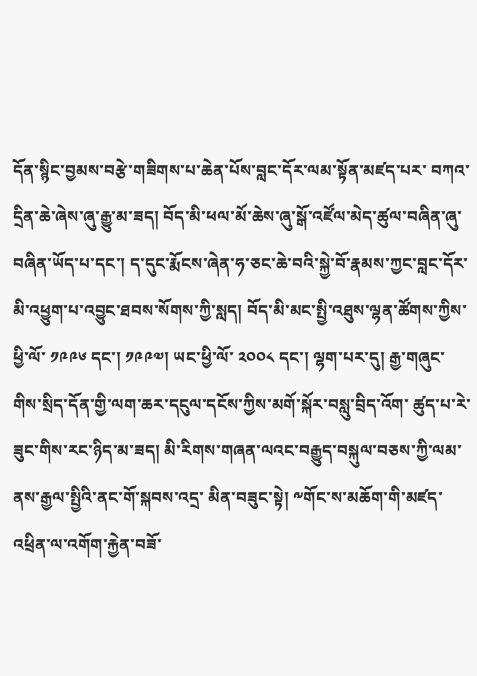དོན་སྙིང་བྱམས་བརྩེ་གཟིགས་པ་ཆེན་པོས་བླང་དོར་ལམ་སྟོན་མཛད་པར་ བཀའ་དྲིན་ཆེ་ཞེས་ཞུ་རྒྱུ་མ་ཟད། བོད་མི་ཕལ་མོ་ཆེས་ཞུ་སྒོ་འཛོལ་མེད་ཚུལ་བཞིན་ཞུ་བཞིན་ཡོད་པ་དང་། ད་དུང་རྨོངས་ཞེན་ཧ་ཅང་ཆེ་བའི་སྐྱེ་བོ་རྣམས་ཀྱང་བླང་དོར་མི་འཕྱུག་པ་འབྱུང་ཐབས་སོགས་ཀྱི་སླད། བོད་མི་མང་སྤྱི་འཐུས་ལྷན་ཚོགས་ཀྱིས་ཕྱི་ལོ་ ༡༩༩༦ དང་། ༡༩༩༧། ཡང་ཕྱི་ལོ་ ༢༠༠༨ དང་། ལྷག་པར་དུ། རྒྱ་གཞུང་གིས་སྲིད་དོན་གྱི་ལག་ཆར་དངུལ་དངོས་ཀྱིས་མགོ་སྐོར་བསླུ་བྲིད་འོག་ ཚུད་པ་རེ་ཟུང་གིས་རང་ཉིད་མ་ཟད། མི་རིགས་གཞན་ལའང་བརྒྱུད་བསྐུལ་བཅས་ཀྱི་ལམ་ནས་རྒྱལ་སྤྱིའི་ནང་གོ་སྐབས་འདྲ་ མིན་བཟུང་སྟེ། ༸གོང་ས་མཆོག་གི་མཛད་འཕྲིན་ལ་འགོག་རྐྱེན་བཟོ་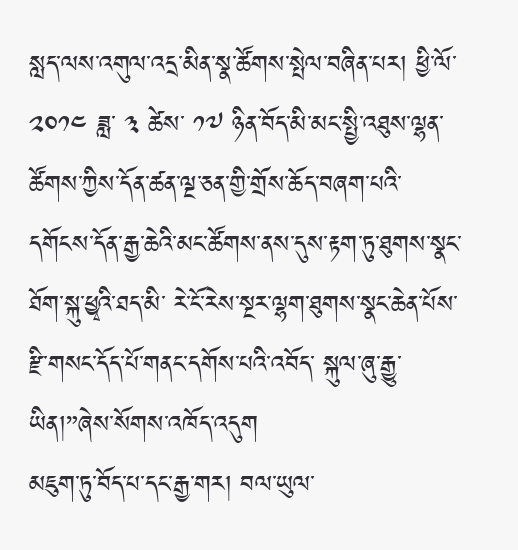སླད་ལས་འགུལ་འདྲ་མིན་སྣ་ཚོགས་སྤེལ་བཞིན་པར། ཕྱི་ལོ་ ༢༠༡༤ ཟླ་ ༣ ཚེས་ ༡༧ ཉིན་བོད་མི་མང་སྤྱི་འཐུས་ལྷན་ཚོགས་ཀྱིས་དོན་ཚན་ལྔ་ཅན་གྱི་གྲོས་ཆོད་བཞག་པའི་ དགོངས་དོན་རྒྱ་ཆེའི་མང་ཚོགས་ནས་དུས་རྟག་ཏུ་ཐུགས་སྣང་ཐོག་སྐུ་ཕྱྭའི་ཐད་མི་ རེ་ངོ་རེས་སྔར་ལྷག་ཐུགས་སྣང་ཆེན་པོས་རྫི་གསང་དོད་པོ་གནང་དགོས་པའི་འབོད་ སྐུལ་ཞུ་རྒྱུ་ཡིན།”ཞེས་སོགས་འཁོད་འདུག
མཇུག་ཏུ་བོད་པ་དང་རྒྱ་གར། བལ་ཡུལ་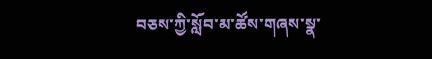བཅས་ཀྱི་སློབ་མ་ཚོས་གཞས་སྣ་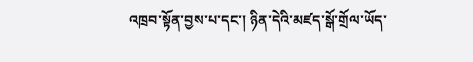འཁྲབ་སྟོན་བྱས་པ་དང་། ཉིན་དེའི་མཛད་སྒོ་གྲོལ་ཡོད་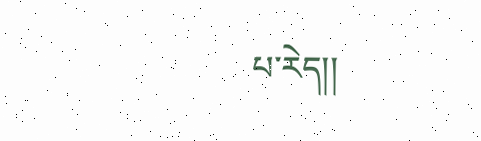པ་རེད།།